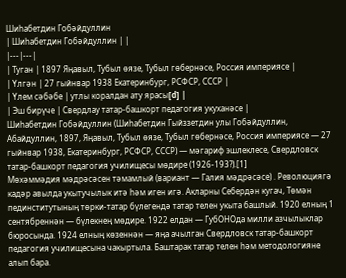Шиһабетдин Гобәйдуллин
| Шиһабетдин Гобәйдуллин | |
|---|---|
| Туган | 1897 Яңавыл, Тубыл өязе, Тубыл гөбернәсе, Россия империясе |
| Үлгән | 27 гыйнвар 1938 Екатеринбург, РСФСР, СССР |
| Үлем сәбәбе | утлы коралдан ату ярасы[d] |
| Эш бирүче | Свердлау татар-башкорт педагогия укуханәсе |
Шиһабетдин Гобәйдуллин (Шиһабетдин Гыйззетдин улы Гобәйдуллин, Абайдуллин, 1897, Яңавыл, Тубыл өязе, Тубыл гөбернәсе, Россия империясе — 27 гыйнвар 1938, Екатеринбург, РСФСР, СССР) — мәгариф эшлеклесе, Свердловск татар-башкорт педагогия училищесы мөдире (1926-193?).[1]
Мөхәммәдия мәдрәсәсен тәмамлый (вариант — Галия мәдрәсәсе) . Революциягә кадәр авылда укытучылык итә һәм иген игә. Акларны Себердән кугач, Төмән пединститутының төрки-татар бүлегендә татар телен укыта башлый. 1920 елның 1 сентябреннән — бүлекнең мөдире. 1922 елдан — ГубОНОда милли азчылыклар бюросында. 1924 елның көзеннән — яңа ачылган Свердловск татар-башкорт педагогия училищесына чакыртыла. Баштарак татар телен һәм методологияне алып бара.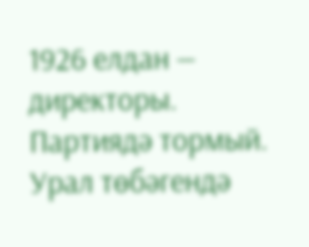1926 елдан — директоры. Партиядә тормый.
Урал төбәгендә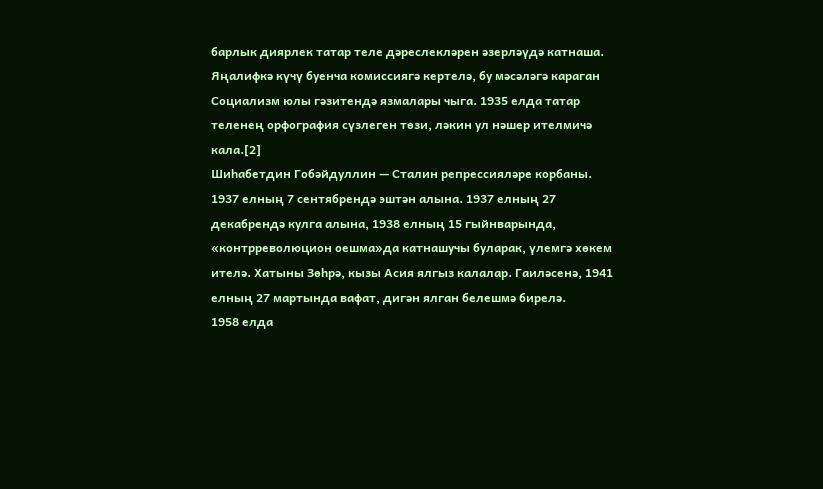барлык диярлек татар теле дәреслекләрен әзерләүдә катнаша. Яңалифкә күчү буенча комиссиягә кертелә, бу мәсәләгә караган Социализм юлы гәзитендә язмалары чыга. 1935 елда татар теленең орфография сүзлеген төзи, ләкин ул нәшер ителмичә кала.[2]
Шиһабетдин Гобәйдуллин — Сталин репрессияләре корбаны. 1937 елның 7 сентябрендә эштән алына. 1937 елның 27 декабрендә кулга алына, 1938 елның 15 гыйнварында, «контрреволюцион оешма»да катнашучы буларак, үлемгә хөкем ителә. Хатыны Зөһрә, кызы Асия ялгыз калалар. Гаиләсенә, 1941 елның 27 мартында вафат, дигән ялган белешмә бирелә.
1958 елда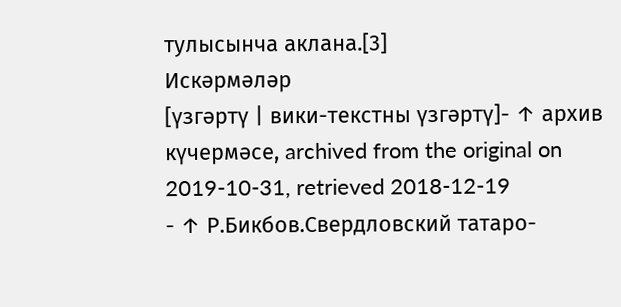тулысынча аклана.[3]
Искәрмәләр
[үзгәртү | вики-текстны үзгәртү]- ↑ архив күчермәсе, archived from the original on 2019-10-31, retrieved 2018-12-19
- ↑ Р.Бикбов.Свердловский татаро-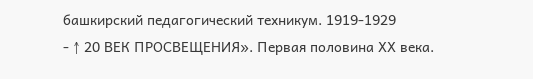башкирский педагогический техникум. 1919-1929
- ↑ 20 ВЕК ПРОСВЕЩЕНИЯ». Первая половина ХХ века.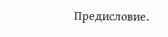Предисловие.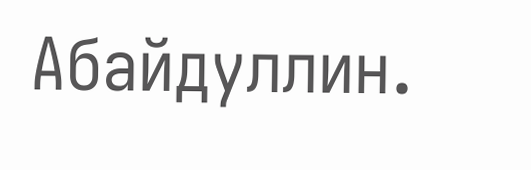Абайдуллин.